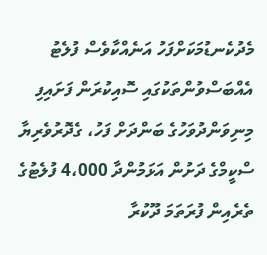މެދުކެނޑުމަކަށްފަހު އަނެއްކާވެސް ފުލެޓު އެއްބަސްވުންތަކުގައި ސޮއިކުރަން ފަށައިފި
މިނިވަންދުވަހުގެ ބަންދަށް ފަހު، ގެދޮރުވެރިޔާ ސްކީމްގެ ދަށުން އަޅަމުންދާ 4،000 ފުލެޓުގެ ތެރެއިން ފުރަތަމަ ދޫކުރާ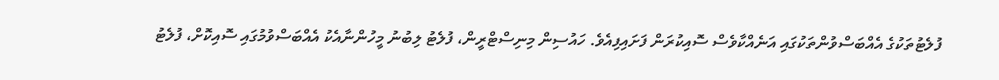ފުލެޓުތަކުގެ އެއްބަސްވުންތަކުގައި އަނެއްކާވެސް ސޮއިކުރަން ފަށައިފިއެވެ. ހައުސިން މިނިސްޓްރީން، ފުލެޓު ލިބުނު މީހުންނާއެކު އެއްބަސްވުމުގައި ސޮއިކޮށް، ފުލެޓު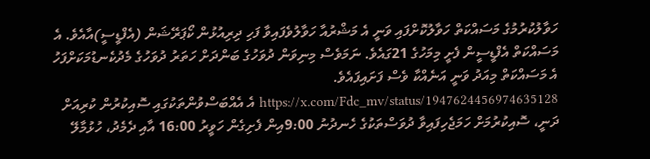ހަވާލުކުރުމުގެ މަސައްކަތް ހަވާލުކޮށްފައި ވަނީ އެ މަޝްރުއާ ހަވާލުވެފައިވާ ފަހި ދިރިއުޅުން ކޯޕަރޭޝަން (އެފްޑީސީ)އާއެވެ. އެ މަސައްކަތް އެފްޑީސީން ފެށީ މިމަހުގެ 21ގައެވެ. ނަމަވެސް މިނިވަން ދުވަހުގެ ބަންދަށް ހަތަރު ދުވަހުގެ މެދުކެނޑުމަކަށްފަހު އެ މަސައްކަތް މިއަދު ވަނީ އަނެއްކާ ވެސް ފަށައިފައެވެ. https://x.com/Fdc_mv/status/1947624456974635128 އެ އެއްބަސްވުންތަކުގައި ސޮއިކުރުން ކުރިއަށް ދަނީ، ސޮއިކުރުމަށް ހަމަޖެހިފައިވާ ދުވަސްތަކުގެ ހެނދުނު 9:00އިން ފެށިގެން ހަވީރު 16:00 އާއި ދެމެދު، ހުޅުމާލޭ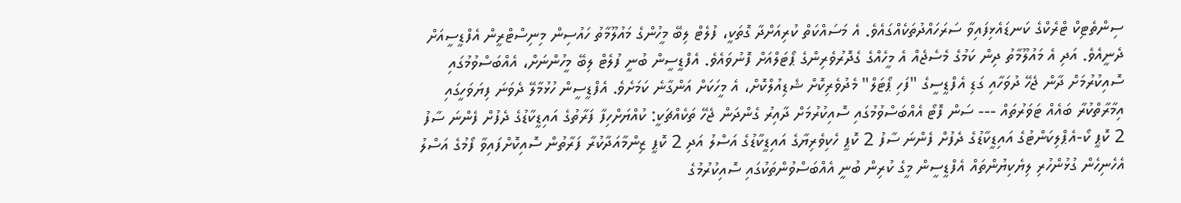ސިންތެޓިކް ޓްރެކްގެ ކަނޑައެޅިފައިވާ ސަރަހައްދުތަކެއްގައެވެ. އެ މަސައްކަތް ކުރިއަށްދާ ގޮތަކީ، ފުލެޓް ލިބޭ މީހުންގެ މައުލޫމާތު ހައުސިން މިނިސްޓްރީން އެފްޑީސީއަށް ދެނީއެވެ. އަދި އެ މައުލޫމާތު ދިން ކަމުގެ މެސެޖެއް އެ މީހެއްގެ ގެދޮރުވެރިންގެ ޕޯޓަލްއަށް ފޮނުވައެވެ. އެފްޑީސީން ބުނީ ފުލެޓް ލިބޭ މީހުންނަށް، އެއްބަސްވުމުގައި ސޮއިކުރުމަށް ދާން ޖެހޭ ދުވަހާއި ގަޑި އެފްޑީސީގެ "ފަހި ޕޯޓަލް" މެދުވެރިކޮށް ޝެޑިއުލްކޮށް، އެ މީހަކަށް އަންގާނެ ކަމަށެވެ. އެފްޑީސީން ހުޅުމާލޭ ދެވަނަ ފިޔަވަހީގައި އިމާރާތްކުރާ ބައެއް ޓަވަރުތައް --- ސަން ފޮޓޯ އެއްބަސްވުމުގައި ސޮއިކުރުމަށް ދާއިރު ގެންދަން ޖެހޭ ތަކެއްޗަކީ: ކުއްޔަށްހިފާ ފަރާތުގެ އައިޑީކާޑުގެ ދެފުށް ފެންނަ ސާފު 2 ކޮޕީ ކޯ-އެޕްލިކަންޓުގެ އައިޑީކާޑުގެ ދެފުށް ފެންނަ ސާފު 2 ކޮޕީ ހެކިވެރިޔާގެ އައިޑީކާޑުގެ އަސްލު އަދި 2 ކޮޕީ ޒިންމާއަދާކުރާ ފަރާތުން ސޮއިކޮށްފައިވާ ފޯމުގެ އަސްލު އެހެނިހެން ގުޅުންހުރި ލިޔެކިޔުންތައް އެފްޑީސީން މީގެ ކުރިން ބުނީ އެއްބަސްވުންތަކުގައި ސޮއިކުރުމުގެ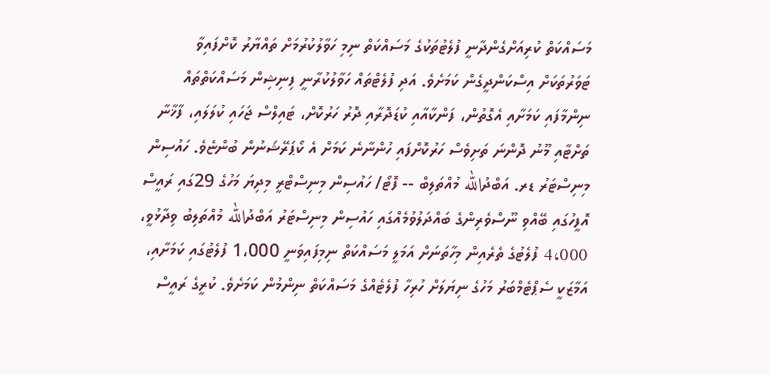މަސައްކަތް ކުރިއަށްގެންދާނީ ފުލެޓުތަކުގެ މަސައްކަތް ނިމި ހަވާލުކުރުމަށް ތައްޔާރު ކޮށްފައިވާ ޓަވަރުތަކަށް އިސްކަންދީގެން ކަމަށެވެ. އަދި ފުލެޓްތައް ހަވާލުކުރާނީ ފިނިޝިން މަސައްކަތްތައް ނިންމާފައި ކަމަށާއި އެގޮތުން، ފަންކާއާއި ކުޑަދޮރާއި ދޮރު ހަރުކޮށް، ޓައިލްސް ޖަހައި ކުލަލައި، ފާޚާނާ ތަށްޓާއި މޫނު ދޮންނަ ތަށިވެސް ހަރުކޮށްފައި ހުންނާނެ ކަމަށް އެ ކޯޕަރޭޝަނުން ބުންޏެވެ. ހައުސިން މިނިސްޓަރު ޑރ. އަބްދުالله މުއްތަލިބް -- ފޮޓޯ/ ހައުސިން މިނިސްޓްރީ މިދިޔަ މަހުގެ 29ގައި ރައީސް އޮފީހުގައި ބޭއްވި ނޫސްވެރިންގެ ބައްދަލުވުމެއްގައި ހައުސިން މިނިސްޓަރު އަބްދުالله މުއްތަލިބު ވިދާޅުވީ، 4،000 ފުލެޓުގެ ތެރެއިން މިހާތަނަށް އަމަލީ މަސައްކަތް ނިމިފައިވަނީ 1،000 ފުލެޓުގައި ކަމަށާއި، އަމާޒަކީ ސެޕްޓެމްބަރު މަހުގެ ނިޔަލަށް ހުރިހާ ފުލެޓެއްގެ މަސައްކަތް ނިންމުން ކަމަށެވެ. ކުރީގެ ރައީސް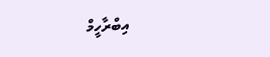އިބްރާހީމް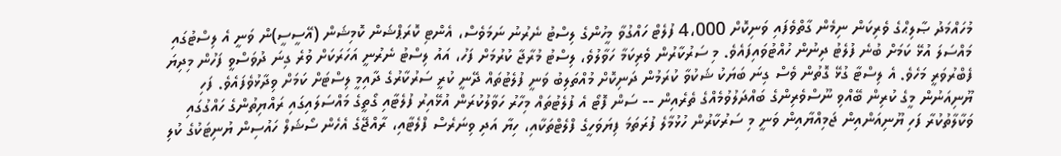މުހައްމަދު ޞާލިޙްގެ ވެރިކަން ނިމެން ގާތްވެފައި ވަނިކޮށް 4،000 ފުލެޓް ހައްގުވާ މީހުންގެ ލިސްޓު ނެރުނު ނަމަވެސް، އެންޓި ކޮރަޕްޝަން ކޮމިޝަން (އޭސީސީ)ން ވަނީ އެ ލިސްޓުގައި މައްސަލަ އުޅޭ ކަމަށް ބުނެ ފުލެޓު ދިނުން ހުއްޓުވައިފައެވެ. މި ސަރުކާރުން ވެރިކަމާ ހަވާލުވެ، ލިސްޓު މުރާޖާ ކުރުމަށް ފަހު، އައު ލިސްޓު ނެރުނީ އަހަރަކަށް ވުރެ ގިނަ ދުވަސްވީ ފަހުން މިދިޔަ ފެބްރުވަރީ މަހެވެ. އެ ލިސްޓާ ގުޅޭ ގޮތުން ވެސް ގިނަ ބަޔަކު ޝަކުވާ ކުރަމުން ދަނިކޮށް މުއްތަލިބު ވަނީ ފުލެޓުތައް ދޭނީ ކުރީ ސަރުކާރުގެ ދާއިމީ ލިސްޓަށް ކަމަށް ވިދާޅުވެފައެވެ. ފަހި ޔޫނިއަނުން މީގެ ކުރިން ބޭއްވި ނޫސްވެރިންގެ ބައްދަލުވުމެއްގެ ތެރެއިން -- ސަން ފޮޓޯ އެ ފުލެޓުތައް މިހާރު ހަވާލުކުރަން އުޅޭއިރު ފުލެޓާއި ގޯތީގެ މައްސަލައިގައި ރައްޔިތުންގެ ހައްގުގައި ވަކާލާތުކުރާ ފަހި ޔޫނިއަންއިން ޖަމިއްޔާއިން ވަނީ މި ސަރުކާރުން ހުޅުމާލެ ފުރަތަމަ ފިޔަވަހީގެ ފްލެޓްތަކާއި، ހިޔާ އަދި ވިނަރެސް ފްލެޓާއި، ރާއްޖޭގެ އެހެން ސޯޝަލް ހައުސިން ޔުނިޓަކުގެ ކުލި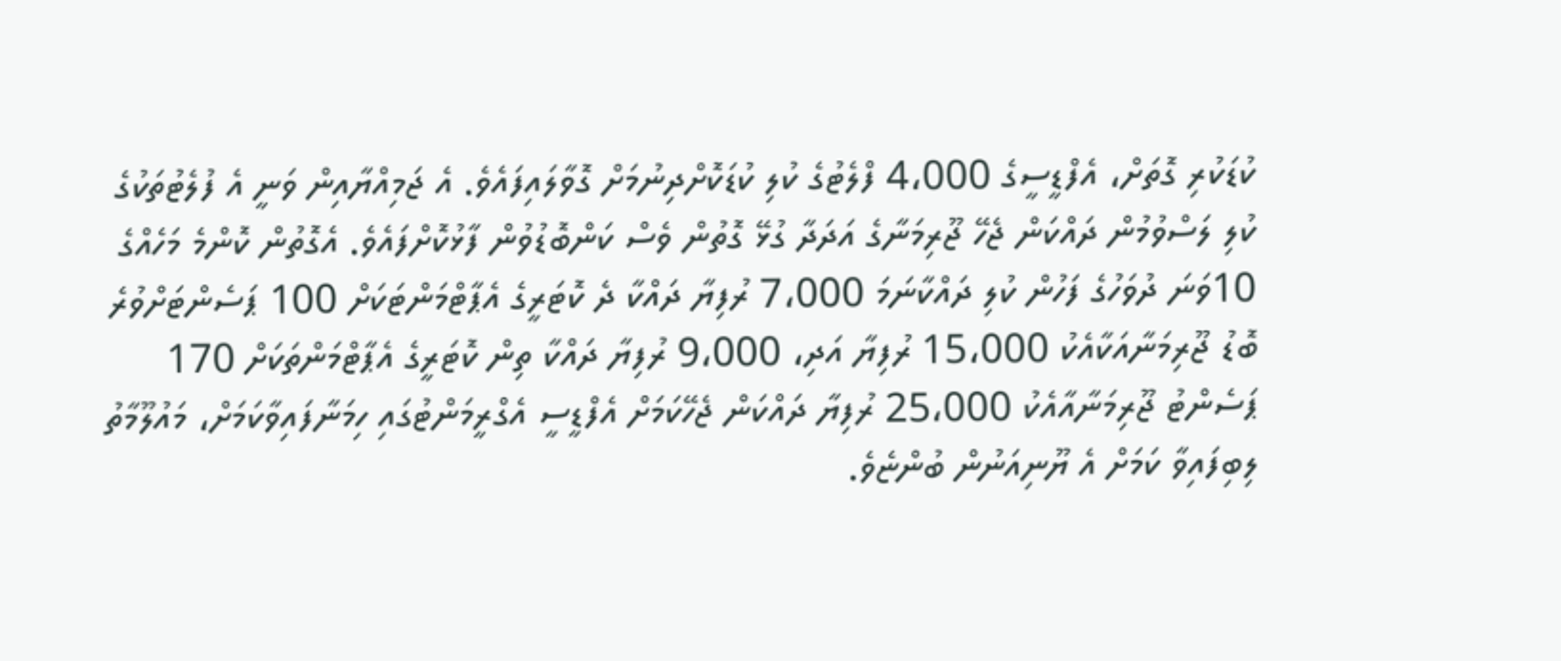ކުޑަކުރި ގޮތަށް، އެފްޑީސީގެ 4،000 ފްލެޓުގެ ކުލި ކުޑަކޮށްދިނުމަށް ގޮވާލައިފައެވެ. އެ ޖަމިއްޔާއިން ވަނީ އެ ފުލެޓުތަކުގެ ކުލި ލަސްވުމުން ދައްކަން ޖެހޭ ޖޫރިމަނާގެ އަދަދާ ގުޅޭ ގޮތުން ވެސް ކަންބޮޑުވުން ފާޅުކޮށްފައެވެ. އެގޮތުން ކޮންމެ މަހެއްގެ 10ވަނަ ދުވަހުގެ ފަހުން ކުލި ދައްކާނަމަ 7،000 ރުފިޔާ ދައްކާ ދެ ކޮޓަރީގެ އެޕާޓްމަންޓަކަށް 100 ޕަސެންޓަށްވުރެ ބޮޑު ޖޫރިމަނާއަކާއެކު 15،000 ރުފިޔާ އަދި، 9،000 ރުފިޔާ ދައްކާ ތިން ކޮޓަރީގެ އެޕާޓްމަންތަކަށް 170 ޕަސެންޓު ޖޫރިމަނާއާއެކު 25،000 ރުފިޔާ ދައްކަން ޖެހޭކަމަށް އެފްޑީސީ އެގްރީމަންޓުގައި ހިމަނާފައިވާކަމަށް، މައުލޫމާތު ލިބިފައިވާ ކަމަށް އެ ޔޫނިއަނުން ބުންޏެވެ.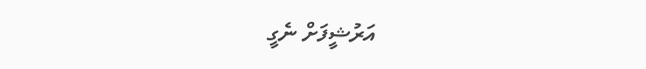އަރުޝީފަށް ނެގީ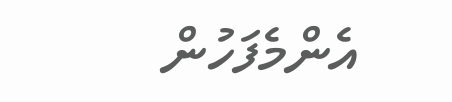އެންމެފަހުން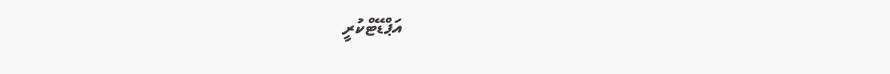އަޕްޑޭޓްކުރީ